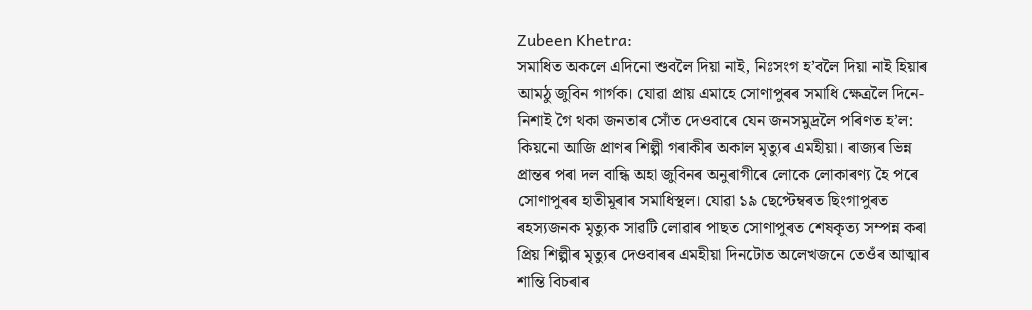Zubeen Khetra:
সমাধিত অকলে এদিনো শুবলৈ দিয়া নাই, নিঃসংগ হ’বলৈ দিয়া নাই হিয়াৰ আমঠু জুবিন গাৰ্গক। যোৱা প্রায় এমাহে সোণাপুৰৰ সমাধি ক্ষেত্ৰলৈ দিনে-নিশাই গৈ থকা জনতাৰ সোঁত দেওবাৰে যেন জনসমুদ্রলৈ পৰিণত হ’ল: কিয়নো আজি প্ৰাণৰ শিল্পী গৰাকীৰ অকাল মৃত্যুৰ এমহীয়া। ৰাজ্যৰ ভিন্ন প্ৰান্তৰ পৰা দল বান্ধি অহা জুবিনৰ অনুৰাগীৰে লোকে লোকাৰণ্য হৈ পৰে সোণাপুৰৰ হাতীমূৰাৰ সমাধিস্থল। যোৱা ১৯ ছেপ্টেম্বৰত ছিংগাপুৰত ৰহস্যজনক মৃত্যুক সাৱটি লোৱাৰ পাছত সোণাপুৰত শেষকৃত্য সম্পন্ন কৰা প্রিয় শিল্পীৰ মৃত্যুৰ দেওবাৰৰ এমহীয়া দিনটোত অলেখজনে তেওঁৰ আত্মাৰ শান্তি বিচৰাৰ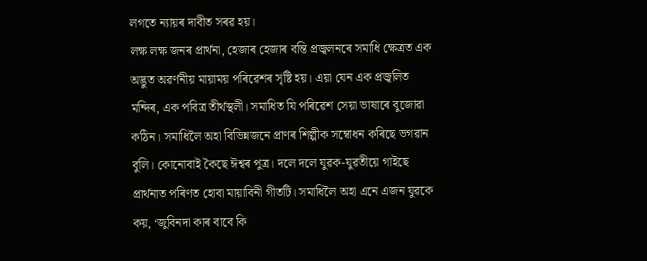লগতে ন্যায়ৰ দাবীত সৰৱ হয়।
লক্ষ লক্ষ জনৰ প্রার্থনা, হেজাৰ হেজাৰ বন্তি প্রজ্বলনৰে সমাধি ক্ষেত্রত এক অদ্ভুত অৱর্ণনীয় মায়াময় পৰিৱেশৰ সৃষ্টি হয়। এয়া যেন এক প্রজ্বলিত মন্দিৰ, এক পবিত্র তীর্থস্থলী। সমাধিত যি পৰিৱেশ সেয়া ভাষাৰে বুজোৱা কঠিন। সমাধিলৈ অহা বিভিন্নজনে প্ৰাণৰ শিল্পীক সম্বোধন কৰিছে ভগৱান বুলি। কোনোবাই কৈছে ঈশ্বৰ পুত্র। দলে দলে যুৱক-যুৱতীয়ে গাইছে প্রার্থনাত পৰিণত হোবা মায়াবিনী গীতটি। সমাধিলৈ অহা এনে এজন যুৱকে কয়, ‘জুবিনদা কাৰ বাবে কি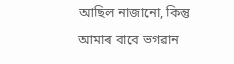আছিল নাজানো, কিন্তু আমাৰ বাবে ভগৱান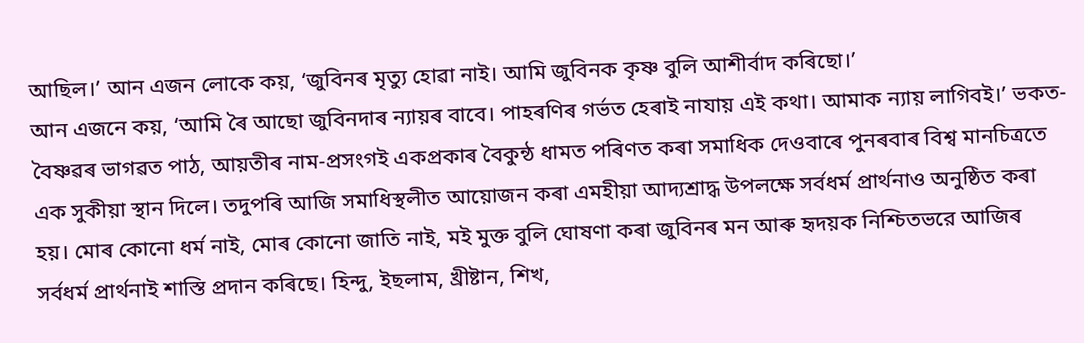আছিল।’ আন এজন লোকে কয়, ‘জুবিনৰ মৃত্যু হোৱা নাই। আমি জুবিনক কৃষ্ণ বুলি আশীর্বাদ কৰিছো।’
আন এজনে কয়, ‘আমি ৰৈ আছো জুবিনদাৰ ন্যায়ৰ বাবে। পাহৰণিৰ গৰ্ভত হেৰাই নাযায় এই কথা। আমাক ন্যায় লাগিবই।’ ভকত-বৈষ্ণৱৰ ভাগৱত পাঠ, আয়তীৰ নাম-প্ৰসংগই একপ্ৰকাৰ বৈকুন্ঠ ধামত পৰিণত কৰা সমাধিক দেওবাৰে পুনৰবাৰ বিশ্ব মানচিত্রতে এক সুকীয়া স্থান দিলে। তদুপৰি আজি সমাধিস্থলীত আয়োজন কৰা এমহীয়া আদ্যশ্রাদ্ধ উপলক্ষে সর্বধর্ম প্রার্থনাও অনুষ্ঠিত কৰা হয়। মোৰ কোনো ধর্ম নাই, মোৰ কোনো জাতি নাই, মই মুক্ত বুলি ঘোষণা কৰা জুবিনৰ মন আৰু হৃদয়ক নিশ্চিতভরে আজিৰ সর্বধর্ম প্রার্থনাই শাস্তি প্রদান কৰিছে। হিন্দু, ইছলাম, খ্ৰীষ্টান, শিখ,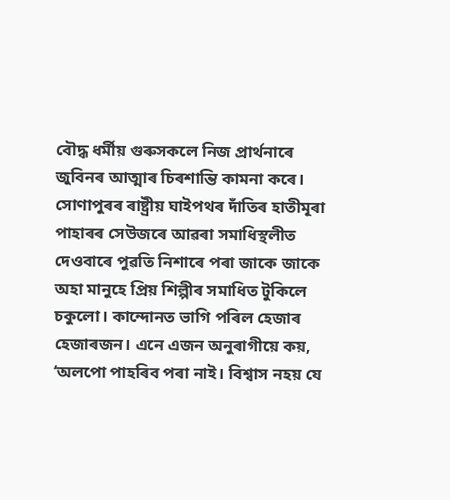বৌদ্ধ ধর্মীয় গুৰুসকলে নিজ প্রার্থনাৰে জুবিনৰ আত্মাৰ চিৰশান্তি কামনা কৰে।
সোণাপুৰৰ ৰাষ্ট্ৰীয় ঘাইপথৰ দাঁতিৰ হাতীমূৰা পাহাৰৰ সেউজৰে আৱৰা সমাধিস্থলীত দেওবাৰে পুৱতি নিশাৰে পৰা জাকে জাকে অহা মানুহে প্রিয় শিল্পীৰ সমাধিত টুকিলে চকুলো। কান্দোনত ভাগি পৰিল হেজাৰ হেজাৰজন। এনে এজন অনুৰাগীয়ে কয়, ‘অলপো পাহৰিব পৰা নাই। বিশ্বাস নহয় যে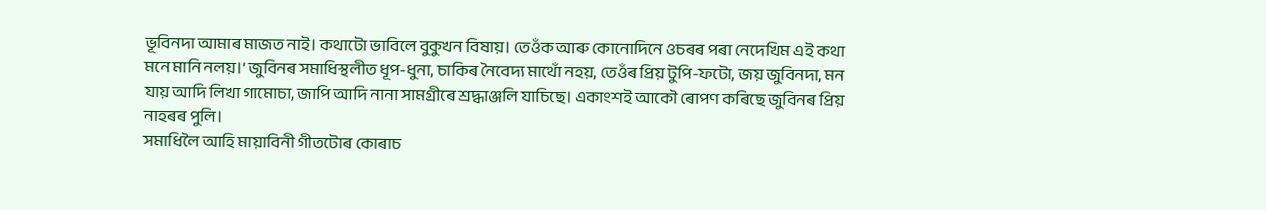ভূবিনদা আমাৰ মাজত নাই। কথাটো ভাবিলে বুকুখন বিষায়। তেওঁক আৰু কোনোদিনে ওচৰৰ পৰা নেদেখিম এই কথা মনে মানি নলয়।’ জুবিনৰ সমাধিস্থলীত ধূপ-ধুনা, চাকিৰ নৈবেদ্য মাথোঁ নহয়, তেওঁৰ প্রিয় টুপি-ফটো, জয় জুবিনদা, মন যায় আদি লিখা গামোচা, জাপি আদি নানা সামগ্রীৰে শ্রদ্ধাঞ্জলি যাচিছে। একাংশই আকৌ ৰোপণ কৰিছে জুবিনৰ প্ৰিয় নাহৰৰ পুলি।
সমাধিলৈ আহি মায়াবিনী গীতটোৰ কোৰাচ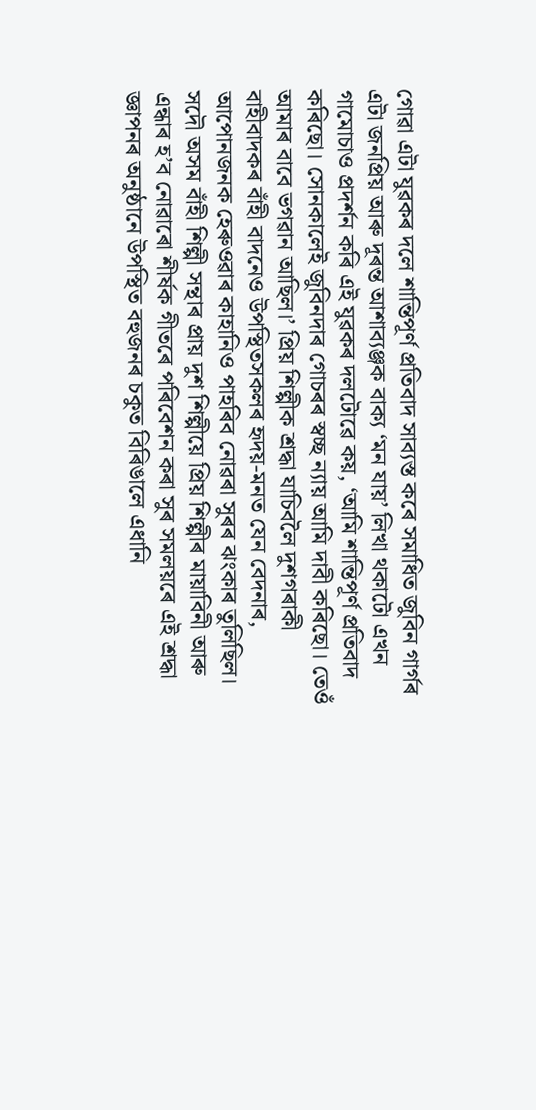গোৱা এটা যুৱকৰ দলে শান্তিপূর্ণ প্রতিবাদ সাব্যস্ত কৰে সমাধিত জুবিন গাৰ্গৰ এটা জনপ্রিয় আৰু দূৰন্ত আশাব্যঞ্জক বাক্য ‘মন যায়’ লিখা থকাটো এখন গামোচাও প্রদর্শন কৰি এই যুৱকৰ দলটোৱে কয়, ‘আমি শান্তিপূর্ণ প্রতিবাদ কৰিছো। সোনকালেই জুবিনদাৰ গোচৰৰ স্বচ্ছ ন্যায় আমি দাবী কৰিছো। তেওঁ আমাৰ বাবে ভগৱান আছিল।’ প্রিয় শিল্পীক শ্রদ্ধা যাচিবলৈ দুশগৰাকী বাহীবাদকৰ বাঁহী বাদনেও উপস্থিতসকলৰ হৃদয়-মনত যেন বেদনাৰ, আপোনজনক হেৰুওৱাৰ কাহানিও পাহৰিব নোৱৰা সুৰৰ ঝংকাৰ তুলিছিল। সদৌ অসম বাঁহী শিল্পী সন্থাৰ প্রায় দুশ শিল্পীয়ে প্রিয় শিল্পীৰ মায়াবিনী আৰু এন্ধাৰ হ’ব নোৱাৰো শীর্ষক গীতৰে পৰিবেশন কৰা সুৰ সমলয়ৰে এই শ্রদ্ধা জ্ঞাপনৰ অনুষ্ঠানে উপস্থিত বহুজনৰ চকুত বিৰিঙালে এধানি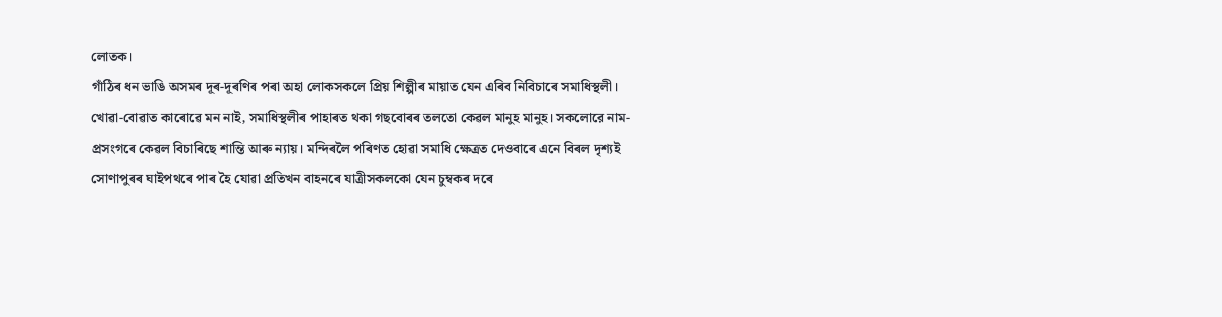লোতক।
গাঁঠিৰ ধন ভাঙি অসমৰ দূৰ-দূৰণিৰ পৰা অহা লোকসকলে প্রিয় শিল্পীৰ মায়াত যেন এৰিব নিবিচাৰে সমাধিস্থলী। খোৱা-বোৱাত কাৰোৱে মন নাই, সমাধিস্থলীৰ পাহাৰত থকা গছবোৰৰ তলতো কেৱল মানুহ মানুহ। সকলোরে নাম-প্ৰসংগৰে কেৱল বিচাৰিছে শান্তি আৰু ন্যায়। মন্দিৰলৈ পৰিণত হোৱা সমাধি ক্ষেত্ৰত দেওবাৰে এনে বিৰল দৃশ্যই সোণাপুৰৰ ঘাইপথৰে পাৰ হৈ যোৱা প্রতিখন বাহনৰে যাত্রীসকলকো যেন চুম্বকৰ দৰে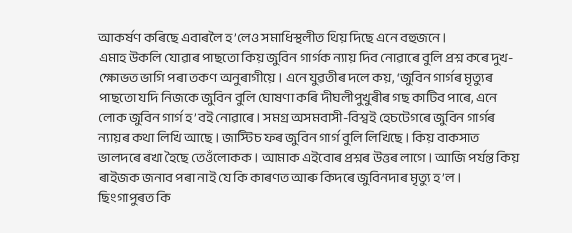আকৰ্ষণ কৰিছে এবাৰলৈ হ’লেও সমাধিস্থলীত থিয় দিছে এনে বহুজনে।
এমাহ উকলি যোৱাৰ পাছতো কিয় জুবিন গাৰ্গক ন্যায় দিব নোৱাৰে বুলি প্রশ্ন কৰে দুখ-ক্ষোভত ভাগি পৰা তকণ অনুৰাগীয়ে। এনে যুৱতীৰ দলে কয়, ‘জুবিন গাৰ্গৰ মৃত্যুৰ পাছতো যদি নিজকে জুবিন বুলি ঘোষণা কৰি দীঘলীপুখুৰীৰ গছ কাটিব পাৰে, এনে লোক জুবিন গাৰ্গ হ’বই নোৱাৰে। সমগ্ৰ অসমবাসী-বিশ্বই হেচটেগৰে জুবিন গাৰ্গৰ ন্যায়ৰ কথা লিখি আছে। জাস্টিচ ফৰ জুবিন গাৰ্গ বুলি লিখিছে। কিয় বাকসাত ভালদৰে ৰখা হৈছে তেওঁলোকক। আমাক এইবোৰ প্ৰশ্নৰ উত্তৰ লাগে। আজি পর্যন্ত কিয় ৰাইজক জনাব পৰা নাই যে কি কাৰণত আৰু কিদৰে জুবিনদাৰ মৃত্যু হ’ল। ছিংগাপুৰত কি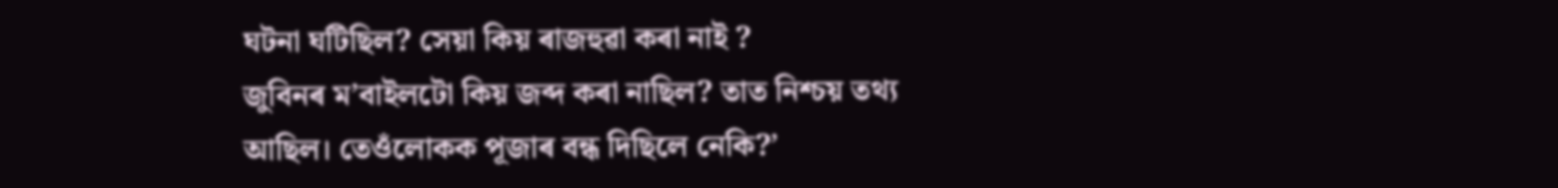ঘটনা ঘটিছিল? সেয়া কিয় ৰাজহুৱা কৰা নাই ?
জুবিনৰ ম’বাইলটো কিয় জব্দ কৰা নাছিল? তাত নিশ্চয় তথ্য আছিল। তেওঁলোকক পূজাৰ বন্ধ দিছিলে নেকি?’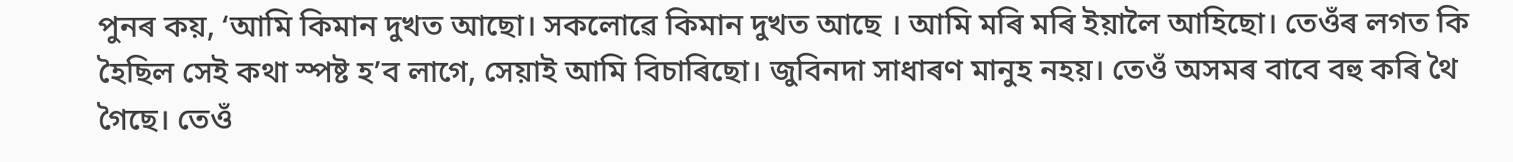পুনৰ কয়, ‘আমি কিমান দুখত আছো। সকলোৱে কিমান দুখত আছে । আমি মৰি মৰি ইয়ালৈ আহিছো। তেওঁৰ লগত কি হৈছিল সেই কথা স্পষ্ট হ’ব লাগে, সেয়াই আমি বিচাৰিছো। জুবিনদা সাধাৰণ মানুহ নহয়। তেওঁ অসমৰ বাবে বহু কৰি থৈ গৈছে। তেওঁ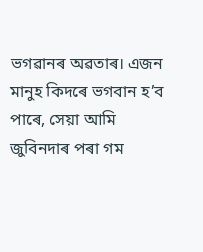ভগৱানৰ অৱতাৰ। এজন মানুহ কিদৰে ভগবান হ’ব পাৰে, সেয়া আমি জুবিনদাৰ পৰা গম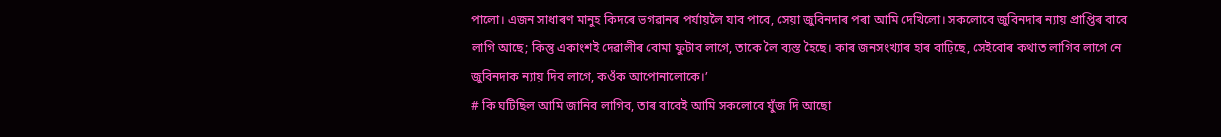পালো। এজন সাধাৰণ মানুহ কিদৰে ভগৱানৰ পৰ্যায়লৈ যাব পাবে, সেয়া জুবিনদাৰ পৰা আমি দেখিলো। সকলোবে জুবিনদাৰ ন্যায় প্রাপ্তিৰ বাবে লাগি আছে; কিন্তু একাংশই দেৱালীৰ বোমা ফুটাব লাগে, তাকে লৈ ব্যস্ত হৈছে। কাৰ জনসংখ্যাৰ হাৰ বাঢ়িছে, সেইবোৰ কথাত লাগিব লাগে নে জুবিনদাক ন্যায় দিব লাগে, কওঁক আপোনালোকে।’
# কি ঘটিছিল আমি জানিব লাগিব, তাৰ বাবেই আমি সকলোবে যুঁজ দি আছো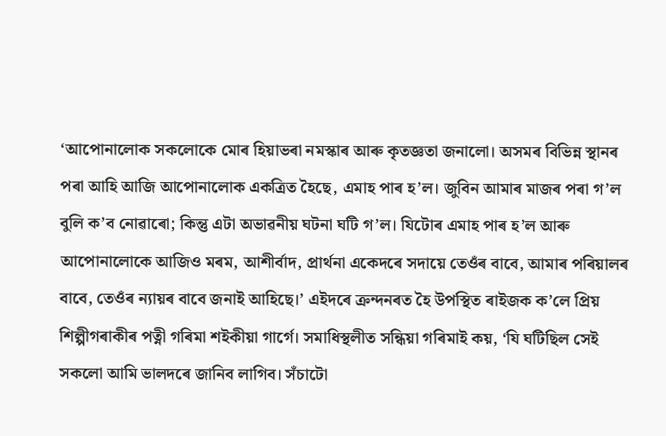‘আপোনালোক সকলোকে মোৰ হিয়াভৰা নমস্কাৰ আৰু কৃতজ্ঞতা জনালো। অসমৰ বিভিন্ন স্থানৰ পৰা আহি আজি আপোনালোক একত্ৰিত হৈছে, এমাহ পাৰ হ’ল। জুবিন আমাৰ মাজৰ পৰা গ’ল বুলি ক’ব নোৱাৰো; কিন্তু এটা অভাৱনীয় ঘটনা ঘটি গ’ল। যিটোৰ এমাহ পাৰ হ’ল আৰু আপোনালোকে আজিও মৰম, আশীর্বাদ, প্রার্থনা একেদৰে সদায়ে তেওঁৰ বাবে, আমাৰ পৰিয়ালৰ বাবে, তেওঁৰ ন্যায়ৰ বাবে জনাই আহিছে।’ এইদৰে ক্রন্দনৰত হৈ উপস্থিত ৰাইজক ক’লে প্রিয় শিল্পীগৰাকীৰ পত্নী গৰিমা শইকীয়া গার্গে। সমাধিস্থলীত সন্ধিয়া গৰিমাই কয়, ‘যি ঘটিছিল সেই সকলো আমি ভালদৰে জানিব লাগিব। সঁচাটো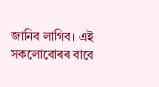জানিব লাগিব। এই সকলোবোৰৰ বাবে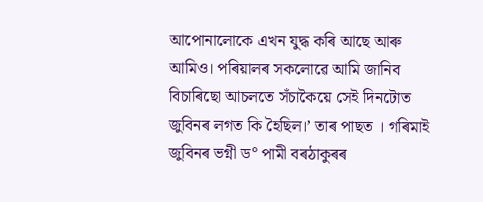আপোনালোকে এখন যুদ্ধ কৰি আছে আৰু আমিও। পৰিয়ালৰ সকলোৱে আমি জানিব বিচাৰিছো আচলতে সঁচাকৈয়ে সেই দিনটোত জুবিনৰ লগত কি হৈছিল।’ তাৰ পাছত । গৰিমাই জুবিনৰ ভগ্নী ড° পামী বৰঠাকুৰৰ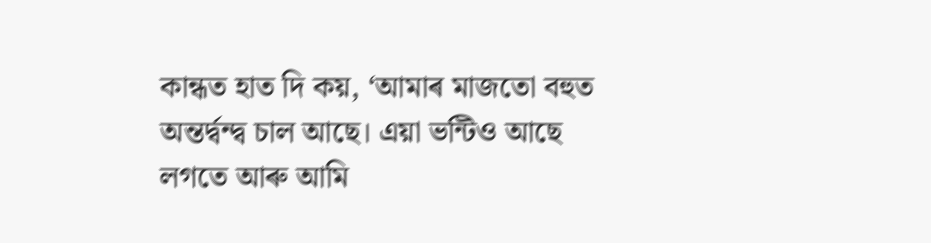কান্ধত হাত দি কয়, ‘আমাৰ মাজতো বহুত অন্তর্দ্বন্দ্ব চাল আছে। এয়া ভন্টিও আছে লগতে আৰু আমি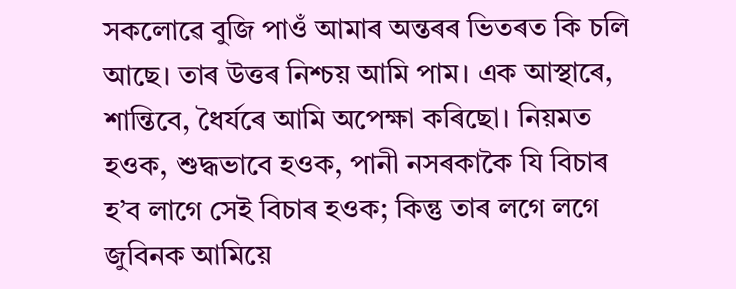সকলোৱে বুজি পাওঁ আমাৰ অন্তৰৰ ভিতৰত কি চলি আছে। তাৰ উত্তৰ নিশ্চয় আমি পাম। এক আস্থাৰে, শান্তিবে, ধৈর্যৰে আমি অপেক্ষা কৰিছো। নিয়মত
হওক, শুদ্ধভাবে হওক, পানী নসৰকাকৈ যি বিচাৰ হ’ব লাগে সেই বিচাৰ হওক; কিন্তু তাৰ লগে লগে জুবিনক আমিয়ে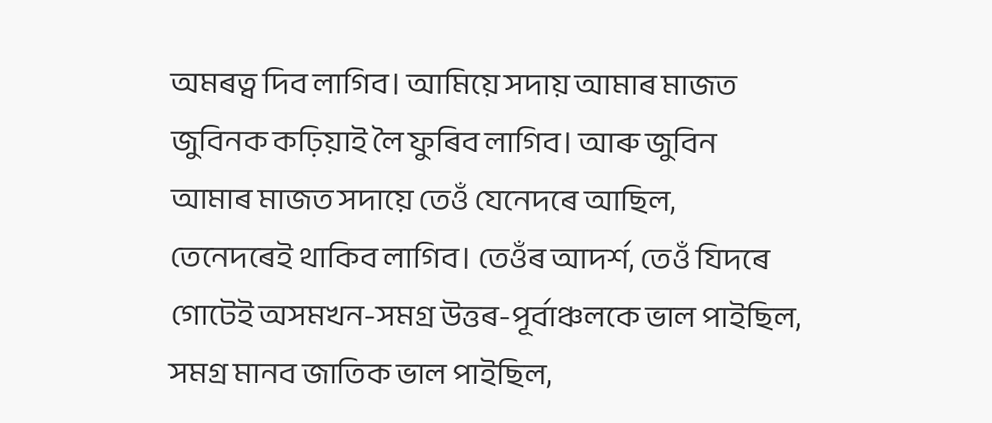অমৰত্ব দিব লাগিব। আমিয়ে সদায় আমাৰ মাজত জুবিনক কঢ়িয়াই লৈ ফুৰিব লাগিব। আৰু জুবিন আমাৰ মাজত সদায়ে তেওঁ যেনেদৰে আছিল, তেনেদৰেই থাকিব লাগিব। তেওঁৰ আদর্শ, তেওঁ যিদৰে গোটেই অসমখন-সমগ্ৰ উত্তৰ-পূর্বাঞ্চলকে ভাল পাইছিল, সমগ্র মানব জাতিক ভাল পাইছিল,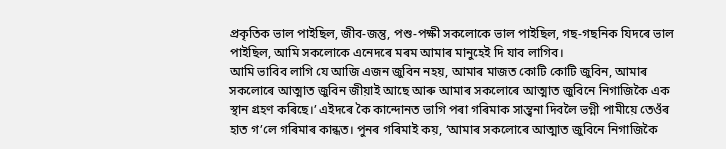প্রকৃতিক ভাল পাইছিল, জীব-জন্তু, পশু-পক্ষী সকলোকে ভাল পাইছিল, গছ-গছনিক যিদৰে ভাল পাইছিল, আমি সকলোকে এনেদৰে মৰম আমাৰ মানুহেই দি যাব লাগিব।
আমি ভাবিব লাগি যে আজি এজন জুবিন নহয়, আমাৰ মাজত কোটি কোটি জুবিন, আমাৰ সকলোৰে আত্মাত জুবিন জীয়াই আছে আৰু আমাৰ সকলোৰে আত্মাত জুবিনে নিগাজিকৈ এক স্থান গ্রহণ কৰিছে।’ এইদৰে কৈ কান্দোনত ভাগি পৰা গৰিমাক সান্ত্বনা দিবলৈ ভগ্নী পামীয়ে তেওঁৰ হাত গ’লে গৰিমাৰ কান্ধত। পুনৰ গৰিমাই কয়, ‘আমাৰ সকলোৰে আত্মাত জুবিনে নিগাজিকৈ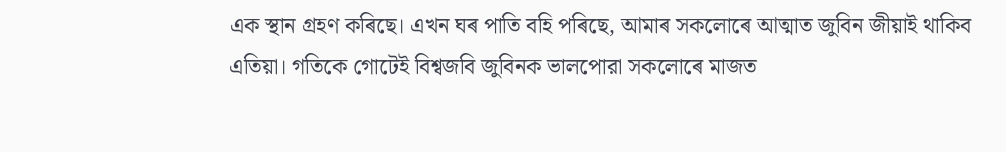এক স্থান গ্রহণ কৰিছে। এখন ঘৰ পাতি বহি পৰিছে, আমাৰ সকলোৰে আত্মাত জুবিন জীয়াই থাকিব এতিয়া। গতিকে গোটেই বিশ্বজবি জুবিনক ভালপোরা সকলোৰে মাজত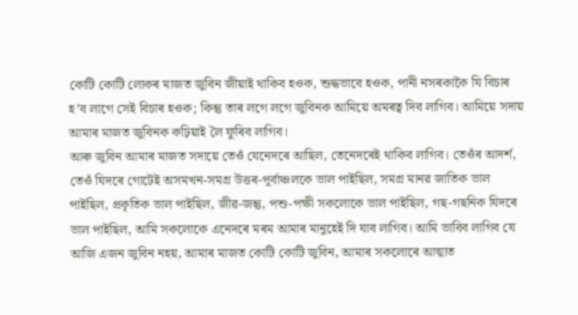কোটি কোটি লোকৰ মাজত জুবিন জীয়াই থাকিব হওক, শুদ্ধভাবে হওক, পানী নসৰকাকৈ যি বিচাৰ হ’ব লাগে সেই বিচাৰ হওক; কিন্তু তাৰ লগে লগে জুবিনক আমিয়ে অমৰত্ব দিব লাগিব। আমিয়ে সদায় আমাৰ মাজত জুবিনক কঢ়িয়াই লৈ ফুৰিব লাগিব।
আৰু জুবিন আমাৰ মাজত সদায়ে তেওঁ যেনেদৰে আছিল, তেনেদৰেই থাকিব লাগিব। তেওঁৰ আদর্শ, তেওঁ যিদৰে গোটেই অসমখন-সমগ্ৰ উত্তৰ-পূর্বাঞ্চলকে ভাল পাইছিল, সমগ্র মানর জাতিক ভাল পাইছিল, প্রকৃতিক ভাল পাইছিল, জীৱ-জন্তু, পশু-পক্ষী সকলোকে ভাল পাইছিল, গছ-গছনিক যিদৰে ভাল পাইছিল, আমি সকলোকে এনেদৰে মৰম আমাৰ মানুহেই দি যাব লাগিব। আমি ভাবিব লাগিব যে আজি এজন জুবিন নহয়, আমাৰ মাজত কোটি কোটি জুবিন, আমাৰ সকলোৰে আত্মাত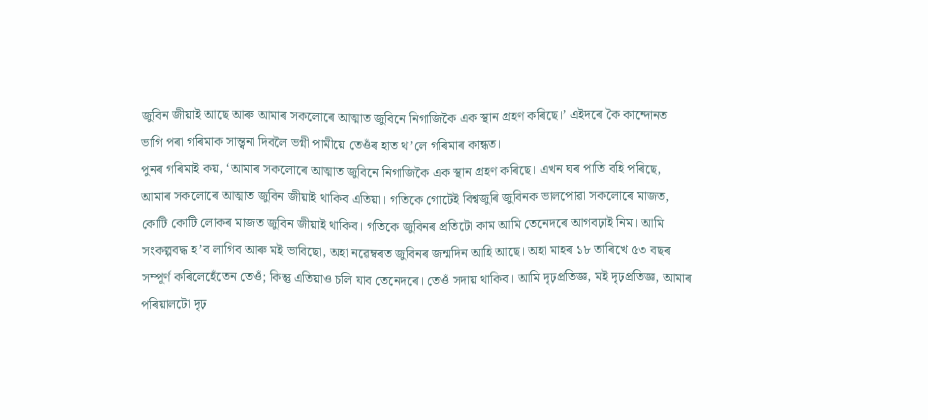জুবিন জীয়াই আছে আৰু আমাৰ সকলোৰে আত্মাত জুবিনে নিগাজিকৈ এক স্থান গ্রহণ কৰিছে।’ এইদৰে কৈ কান্দোনত ভাগি পৰা গৰিমাক সান্ত্বনা দিবলৈ ভগ্নী পামীয়ে তেওঁৰ হাত থ’লে গৰিমাৰ কান্ধত।
পুনৰ গৰিমাই কয়, ‘আমাৰ সকলোৰে আত্মাত জুবিনে নিগাজিকৈ এক স্থান গ্রহণ কৰিছে। এখন ঘৰ পাতি বহি পৰিছে, আমাৰ সকলোৰে আত্মাত জুবিন জীয়াই থাকিব এতিয়া। গতিকে গোটেই বিশ্বজুৰি জুবিনক ভালপোৱা সকলোৰে মাজত, কোটি কোটি লোকৰ মাজত জুবিন জীয়াই থাকিব। গতিকে জুবিনৰ প্ৰতিটো কাম আমি তেনেদৰে আগবঢ়াই নিম। আমি সংকল্পবদ্ধ হ’ব লাগিব আৰু মই ভাবিছো, অহা নৱেম্বৰত জুবিনৰ জন্মদিন আহি আছে। অহা মাহৰ ১৮ তাৰিখে ৫৩ বছৰ সম্পূৰ্ণ কৰিলেহেঁতেন তেওঁ; কিন্তু এতিয়াও চলি যাব তেনেদৰে। তেওঁ সদায় থাকিব। আমি দৃঢ়প্রতিজ্ঞ, মই দৃঢ়প্রতিজ্ঞ, আমাৰ পৰিয়ালটো দৃঢ়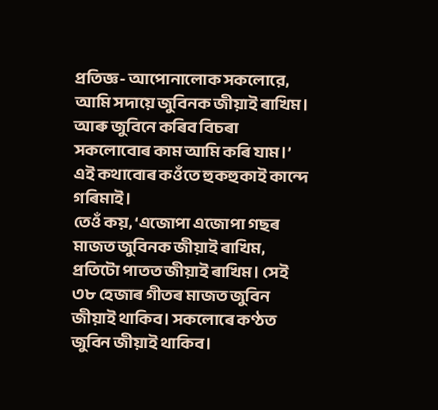প্রতিজ্ঞ- আপোনালোক সকলোরে, আমি সদায়ে জুবিনক জীয়াই ৰাখিম। আৰু জুবিনে কৰিব বিচৰা সকলোবোৰ কাম আমি কৰি যাম।’ এই কথাবোৰ কওঁতে হুকহুকাই কান্দে গৰিমাই।
তেওঁ কয়, ‘এজোপা এজোপা গছৰ মাজত জুবিনক জীয়াই ৰাখিম, প্রতিটো পাতত জীয়াই ৰাখিম। সেই ৩৮ হেজাৰ গীতৰ মাজত জুবিন জীয়াই থাকিব। সকলোৰে কণ্ঠত জুবিন জীয়াই থাকিব।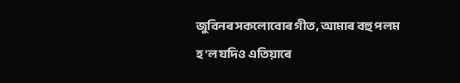জুবিনৰ সকলোবোৰ গীত, আমাৰ বহু পলম হ’ল যদিও এতিয়াৰে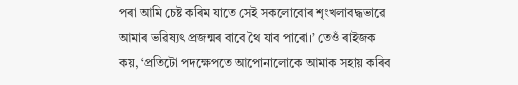পৰা আমি চেষ্ট কৰিম যাতে সেই সকলোবোৰ শৃংখলাবদ্ধভাৱে আমাৰ ভৱিষ্যৎ প্ৰজন্মৰ বাবে থৈ যাব পাৰো।’ তেওঁ ৰাইজক কয়, ‘প্রতিটো পদক্ষেপতে আপোনালোকে আমাক সহায় কৰিব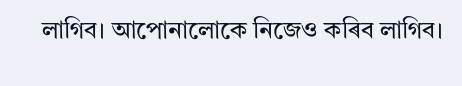লাগিব। আপোনালোকে নিজেও কৰিব লাগিব।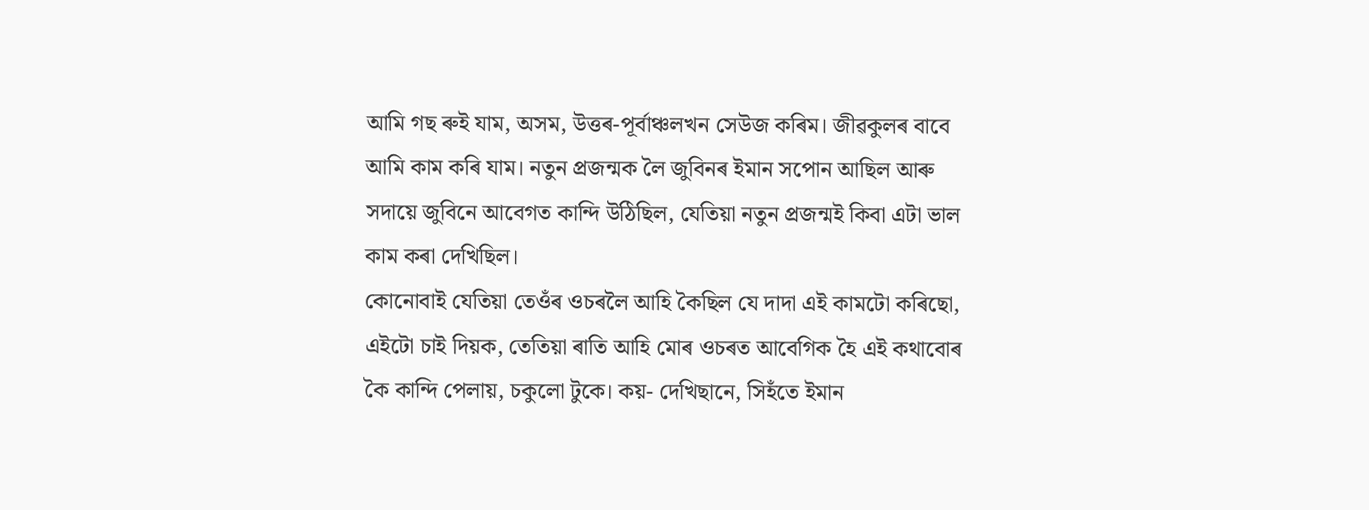আমি গছ ৰুই যাম, অসম, উত্তৰ-পূৰ্বাঞ্চলখন সেউজ কৰিম। জীৱকুলৰ বাবে আমি কাম কৰি যাম। নতুন প্ৰজন্মক লৈ জুবিনৰ ইমান সপোন আছিল আৰু সদায়ে জুবিনে আবেগত কান্দি উঠিছিল, যেতিয়া নতুন প্রজন্মই কিবা এটা ভাল কাম কৰা দেখিছিল।
কোনোবাই যেতিয়া তেওঁৰ ওচৰলৈ আহি কৈছিল যে দাদা এই কামটো কৰিছো, এইটো চাই দিয়ক, তেতিয়া ৰাতি আহি মোৰ ওচৰত আবেগিক হৈ এই কথাবোৰ কৈ কান্দি পেলায়, চকুলো টুকে। কয়- দেখিছানে, সিহঁতে ইমান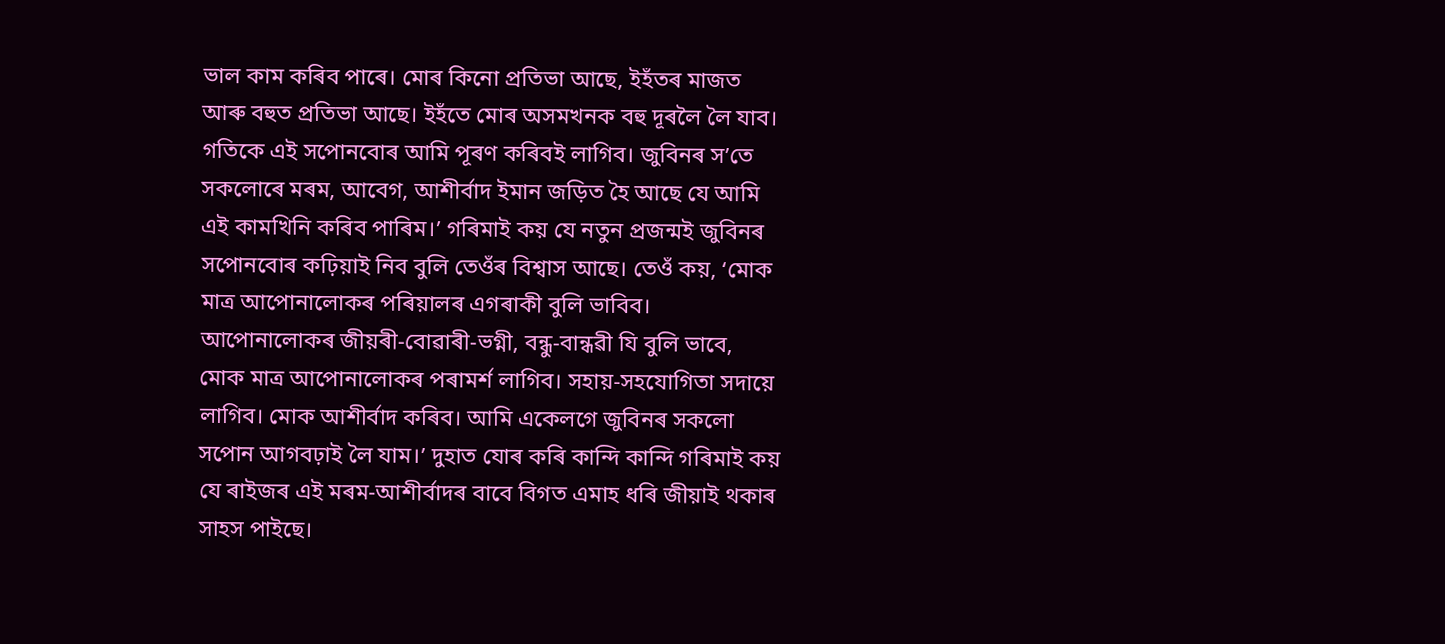ভাল কাম কৰিব পাৰে। মোৰ কিনো প্রতিভা আছে, ইহঁতৰ মাজত আৰু বহুত প্রতিভা আছে। ইহঁতে মোৰ অসমখনক বহু দূৰলৈ লৈ যাব। গতিকে এই সপোনবোৰ আমি পূৰণ কৰিবই লাগিব। জুবিনৰ স’তে সকলোৰে মৰম, আবেগ, আশীর্বাদ ইমান জড়িত হৈ আছে যে আমি এই কামখিনি কৰিব পাৰিম।’ গৰিমাই কয় যে নতুন প্ৰজন্মই জুবিনৰ সপোনবোৰ কঢ়িয়াই নিব বুলি তেওঁৰ বিশ্বাস আছে। তেওঁ কয়, ‘মোক মাত্র আপোনালোকৰ পৰিয়ালৰ এগৰাকী বুলি ভাবিব।
আপোনালোকৰ জীয়ৰী-বোৱাৰী-ভগ্নী, বন্ধু-বান্ধৱী যি বুলি ভাবে, মোক মাত্ৰ আপোনালোকৰ পৰামৰ্শ লাগিব। সহায়-সহযোগিতা সদায়ে লাগিব। মোক আশীৰ্বাদ কৰিব। আমি একেলগে জুবিনৰ সকলো সপোন আগবঢ়াই লৈ যাম।’ দুহাত যোৰ কৰি কান্দি কান্দি গৰিমাই কয় যে ৰাইজৰ এই মৰম-আশীৰ্বাদৰ বাবে বিগত এমাহ ধৰি জীয়াই থকাৰ সাহস পাইছে।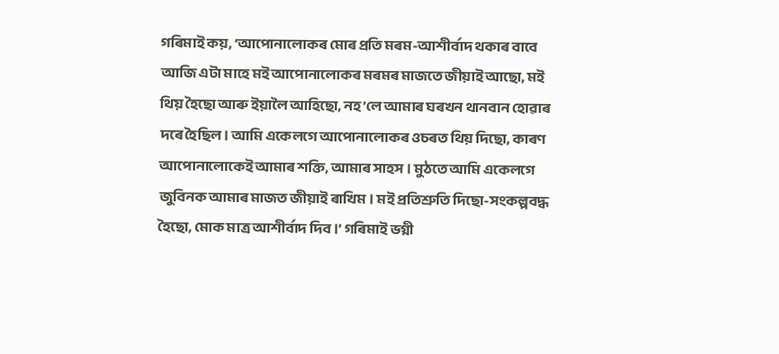গৰিমাই কয়, ‘আপোনালোকৰ মোৰ প্ৰতি মৰম-আশীৰ্বাদ থকাৰ বাবে আজি এটা মাহে মই আপোনালোকৰ মৰমৰ মাজতে জীয়াই আছো, মই থিয় হৈছো আৰু ইয়ালৈ আহিছো, নহ’লে আমাৰ ঘৰখন থানবান হোৱাৰ দৰে হৈছিল। আমি একেলগে আপোনালোকৰ ওচৰত থিয় দিছো, কাৰণ আপোনালোকেই আমাৰ শক্তি, আমাৰ সাহস। মুঠতে আমি একেলগে জুবিনক আমাৰ মাজত জীয়াই ৰাখিম। মই প্রতিশ্রুতি দিছো-সংকল্পবদ্ধ হৈছো, মোক মাত্র আশীর্বাদ দিব।’ গৰিমাই ভগ্নী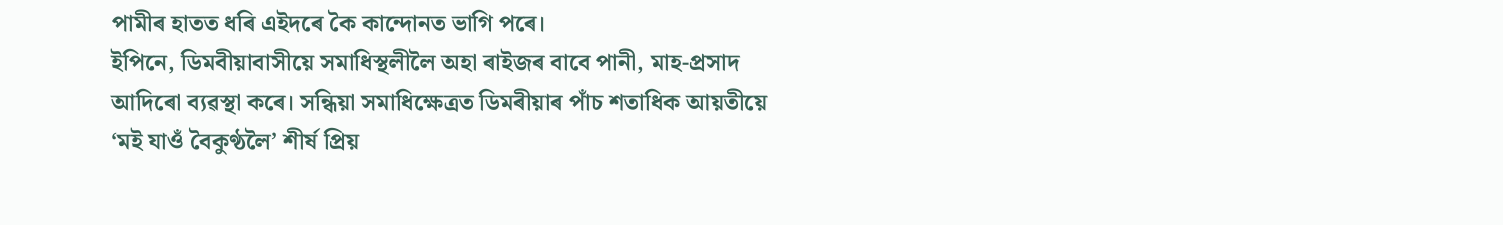পামীৰ হাতত ধৰি এইদৰে কৈ কান্দোনত ভাগি পৰে।
ইপিনে, ডিমবীয়াবাসীয়ে সমাধিস্থলীলৈ অহা ৰাইজৰ বাবে পানী, মাহ-প্রসাদ আদিৰো ব্যৱস্থা কৰে। সন্ধিয়া সমাধিক্ষেত্ৰত ডিমৰীয়াৰ পাঁচ শতাধিক আয়তীয়ে ‘মই যাওঁ বৈকুণ্ঠলৈ’ শীর্ষ প্রিয়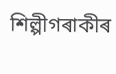শিল্পীগৰাকীৰ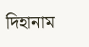দিহানাম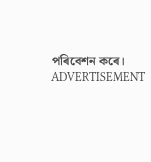পৰিবেশন কৰে।
ADVERTISEMENT